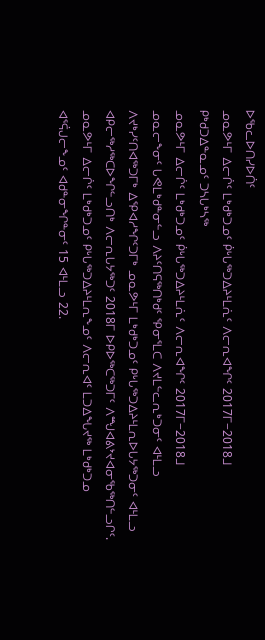ᐅᖃᓚᐅᑎᓯᐅᑏᑦ
ᓄᓇᕗᒻᒥ ᐃᓕᒌᑦ ᒪᒃᑯᒃᑐᓄᑦ ᑮᒡᒐᖅᑐᐃᔨᒻᒪᕇᑦ ᐱᓕᕆᐊᖏᑦ 2017ᒥ−2018ᒧ
ᑭᒃᑯᑐᐃᓐᓇᓄᑦ ᑐᓴᒐᒃᓴᖅ
ᓄᓇᕗᒻᒥ ᐃᓕᒌᑦ ᒪᒃᑯᒃᑐᓄᑦ ᑮᒡᒐᖅᑐᐃᔨᒻᒪᕇᑦ ᐱᓕᕆᐊᖏᑦ 2017ᒥ−2018ᒧ
ᓄᓇᓕᖕᓂᑦ ᒐᕙᒪᒃᑯᓐᓂᓪᓗ ᐱᔨᑦᑎᕋᖅᑎᒃᑯᑦ ᕿᓂᕐᒪᑕ ᐱᔪᒪᓪᓚᕆᒃᑐᓂᑦ ᐊᒻᒪᓗ ᐱᔪᒃᓯᑦᑎᐊᖅᑐᒥᒃ ᐃᕿᐊᓱᖏᑦᑐᒥᒃ ᓄᓇᕗᒻᒥ ᒪᒃᑯᒃᑐᓄᑦ ᑭᒡᒐᖅᑐᐃᔨᒻᒪᕆᐅᒐᔭᖅᑐᓂᑦ ᐊᒻᒪᓗ ᐊᑭᓕᖅᓱᖅᑕᐅᖏᓪᓗᑎᒃ ᐱᓕᕆᒐᔭᖅᑐᑦ 2018ᒥ ᐅᑭᐅᖅᑕᖅᑐᒥᑦ ᐱᙳᐊᕕᔾᔪᐊᓂᖃᖅᑎᓪᓗᒋᑦ.
ᓄᓇᕗᒻᒥ ᐃᓕᒌᑦ ᒪᒃᑯᒃᑐᓄᑦ ᑭᒡᒐᖅᑐᐃᔨᒻᒪᕆᖕᓄᑦ ᐱᓕᕆᐊᑦ ᒪᑐᐃᖓᔪᖅ ᒪᒃᑯᒃᑐᓄ ᐊᕐᕌᒍᓕᖕᓄᑦ ᐊᑯᓐᓂᖏᓐᓂᑦ 15 ᐊᒻᒪᓗ 22.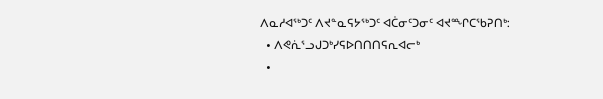ᐱᓇᓱᐊᖅᑐᑦ ᐱᔪᓐᓇᕋᔭᖅᑐᑦ ᐊᑖᓂᑦᑐᓂᑦ ᐊᔪᙱᑕᖃᕈᑎᒃ:
  • ᐱᕙᕇᕐᓗᒍᑐᒃᓯᕋᐅᑎᑎᑎᕋᕆᐊᓕᒃ
  •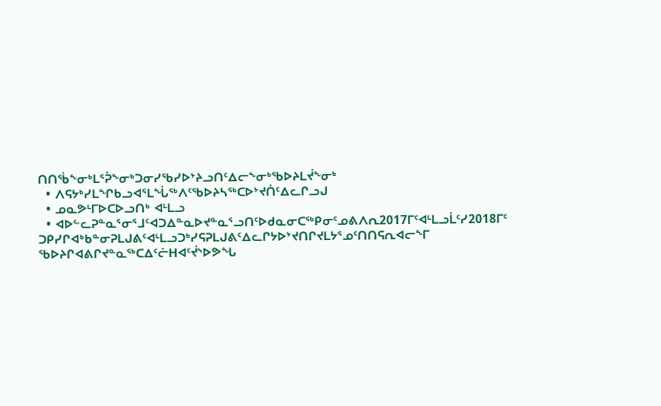ᑎᑎᖄᖕᓂᒃᒪᕐᕉᖕᓂᒃᑐᓂᓯᖃᓯᐅᔾᔨᓗᑎᑦᐃᓕᖕᓂᒃᖃᐅᔨᒪᔫᖕᓂᒃ
  • ᐱᕋᔭᒃᓯᒪᖏᑲᓗᐊᕐᒪᖔᖅᐱᑦᖃᐅᔨᓴᖅᑕᐅᔾᔪᑏᑦᐃᓚᒋᓗᒍ
  • ᓄᓇᕗᒻᒥᐅᑕᐅᓗᑎᒃ ᐊᒻᒪᓗ
  • ᐊᐅᓪᓚᕈᓐᓇᕐᓂᕐᒧᑦᐊᑐᐃᓐᓇᐅᔪᓐᓇᕐᓗᑎᑦᐅᑯᓇᓂᑕᖅᑭᓂᑦᓄᕕᐱᕆ2017ᒥᑦᐊᒻᒪᓗᒫᑦᓯ2018ᒥᑦ
ᑐᑭᓯᒋᐊᒃᑲᓐᓂᕈᒪᒍᕕᑦᐊᒻᒪᓗᑐᒃᓯᕋᕈᒪᒍᕕᑦᐃᓚᒋᔭᐅᔾᔪᑎᒋᔪᒪᔭᕐᓄᑦᑎᑎᕋᕆᐊᓕᖕᒥ ᖃᐅᔨᒋᐊᕕᒋᔪᓐᓇᖅᑕᐃᑦᓖᕼᐊᑦᔫᔅᐅᕗᖓ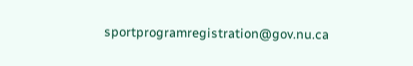sportprogramregistration@gov.nu.ca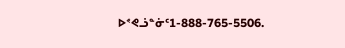ᐅᕝᕙᓘᓐᓃᑦ1-888-765-5506.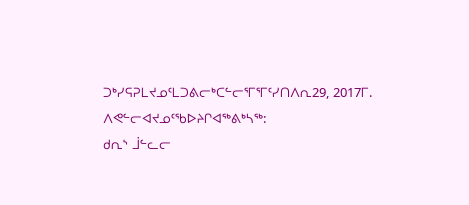ᑐᒃᓯᕋᕈᒪᔪᓄᑦᒪᑐᕕᓕᒃᑕᓪᓕᕐᒥᕐᒥᑦᓯᑎᐱᕆ29, 2017ᒥ.
ᐱᕙᓪᓕᐊᔪᓄᑦᖃᐅᔨᒋᐊᖅᕕᒃᓴᖅ:
ᑯᕆᔅ ᒨᓪᓚᓕ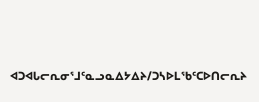ᐊᑐᐊᒐᓕᕆᓂᕐᒧᑦᓇᓗᓇᐃᔭᐃᔨ/ᑐᓴᐅᒪᖃᑦᑕᐅᑎᓕᕆᔨ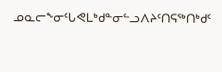ᓄᓇᓕᖕᓂᑦᒐᕙᒪᒃᑯᓐᓂᓪᓗᐱᔨᑦᑎᕋᖅᑎᒃᑯᑦ